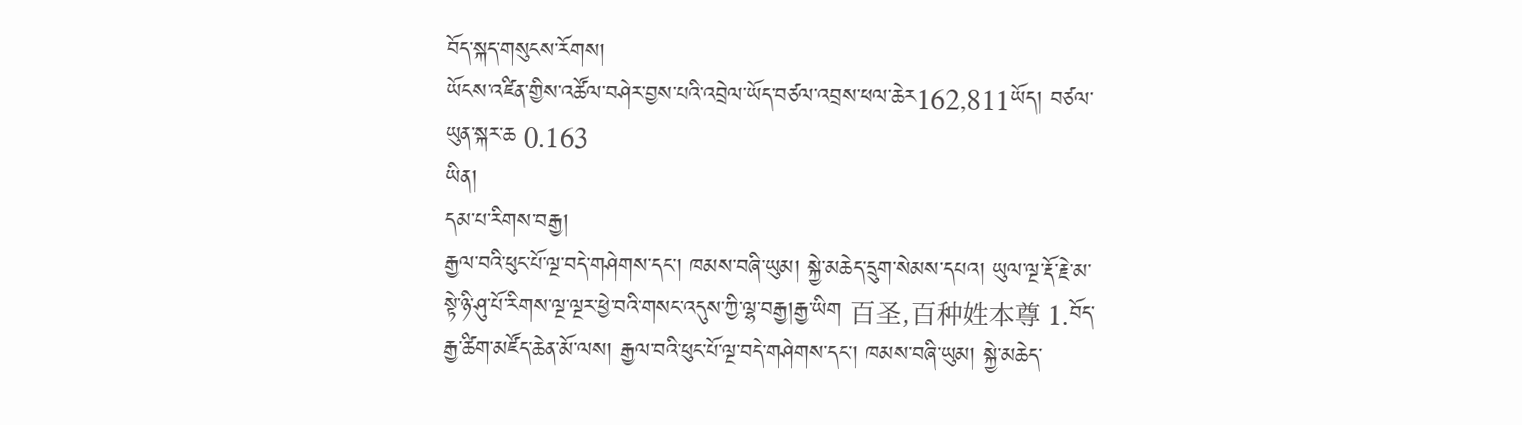བོད་སྐད་གསུངས་རོགས།
ཡོངས་འཛིན་གྱིས་འཚོལ་བཤེར་བྱས་པའི་འབྲེལ་ཡོད་བཙལ་འབྲས་ཕལ་ཆེར162,811ཡོད། བཙལ་ཡུན་སྐར་ཆ 0.163
ཡིན།
དམ་པ་རིགས་བརྒྱ།
རྒྱལ་བའི་ཕུང་པོ་ལྔ་བདེ་གཤེགས་དང་། ཁམས་བཞི་ཡུམ། སྐྱེ་མཆེད་དྲུག་སེམས་དཔའ། ཡུལ་ལྔ་རྡོ་རྗེ་མ་སྟེ་ཉི་ཤུ་པོ་རིགས་ལྔ་ལྔར་ཕྱེ་བའི་གསང་འདུས་ཀྱི་ལྷ་བརྒྱ།རྒྱ་ཡིག 百圣,百种姓本尊 1.བོད་རྒྱ་ཚིག་མཛོད་ཆེན་མོ་ལས། རྒྱལ་བའི་ཕུང་པོ་ལྔ་བདེ་གཤེགས་དང་། ཁམས་བཞི་ཡུམ། སྐྱེ་མཆེད་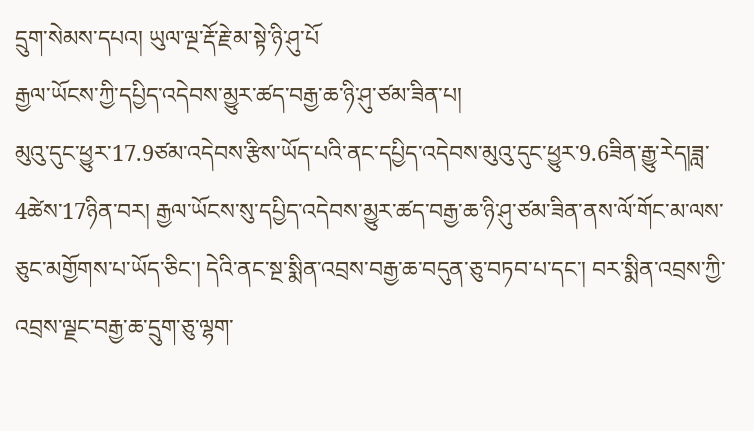དྲུག་སེམས་དཔའ། ཡུལ་ལྔ་རྡོ་རྗེ་མ་སྟེ་ཉི་ཤུ་པོ
རྒྱལ་ཡོངས་ཀྱི་དཔྱིད་འདེབས་མྱུར་ཚད་བརྒྱ་ཆ་ཉི་ཤུ་ཙམ་ཟིན་པ།
མུའུ་དུང་ཕྱུར་17.9ཙམ་འདེབས་རྩིས་ཡོད་པའི་ནང་དཔྱིད་འདེབས་མུའུ་དུང་ཕྱུར་9.6ཟིན་རྒྱུ་རེད།ཟླ་4ཚེས་17ཉིན་བར། རྒྱལ་ཡོངས་སུ་དཔྱིད་འདེབས་མྱུར་ཚད་བརྒྱ་ཆ་ཉི་ཤུ་ཙམ་ཟིན་ནས་ལོ་གོང་མ་ལས་ཅུང་མགྱོགས་པ་ཡོད་ཅིང་། དེའི་ནང་སྔ་སྨིན་འབྲས་བརྒྱ་ཆ་བདུན་ཅུ་བཏབ་པ་དང་། བར་སྨིན་འབྲས་ཀྱི་འབྲས་ལྗང་བརྒྱ་ཆ་དྲུག་ཅུ་ལྷག་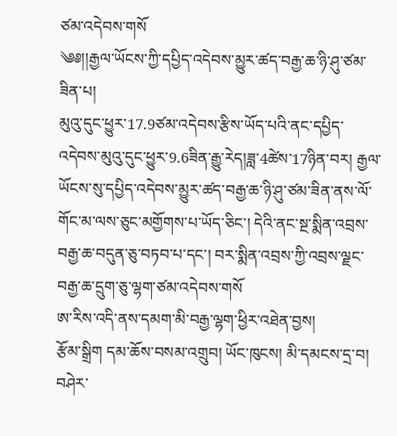ཙམ་འདེབས་གསོ
༄༅།།རྒྱལ་ཡོངས་ཀྱི་དཔྱིད་འདེབས་མྱུར་ཚད་བརྒྱ་ཆ་ཉི་ཤུ་ཙམ་ཟིན་པ།
མུའུ་དུང་ཕྱུར་17.9ཙམ་འདེབས་རྩིས་ཡོད་པའི་ནང་དཔྱིད་འདེབས་མུའུ་དུང་ཕྱུར་9.6ཟིན་རྒྱུ་རེད།ཟླ་4ཚེས་17ཉིན་བར། རྒྱལ་ཡོངས་སུ་དཔྱིད་འདེབས་མྱུར་ཚད་བརྒྱ་ཆ་ཉི་ཤུ་ཙམ་ཟིན་ནས་ལོ་གོང་མ་ལས་ཅུང་མགྱོགས་པ་ཡོད་ཅིང་། དེའི་ནང་སྔ་སྨིན་འབྲས་བརྒྱ་ཆ་བདུན་ཅུ་བཏབ་པ་དང་། བར་སྨིན་འབྲས་ཀྱི་འབྲས་ལྗང་བརྒྱ་ཆ་དྲུག་ཅུ་ལྷག་ཙམ་འདེབས་གསོ
ཨ་རིས་འདི་ནས་དམག་མི་བརྒྱ་ལྷག་ཕྱིར་འཐེན་བྱས།
རྩོམ་སྒྲིག དམ་ཆོས་བསམ་འགྲུབ། ཡོང་ཁུངས། མི་དམངས་དྲ་བ། བཤེར་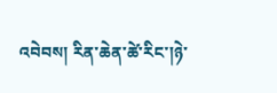འབེབས། རིན་ཆེན་ཚེ་རིང་།ཉེ་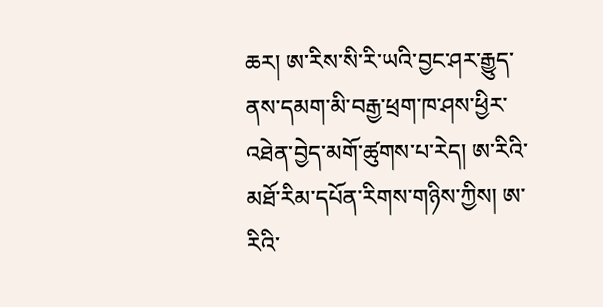ཆར། ཨ་རིས་སི་རི་ཡའི་བྱང་ཤར་རྒྱུད་ནས་དམག་མི་བརྒྱ་ཕྲག་ཁ་ཤས་ཕྱིར་འཐེན་བྱེད་མགོ་ཚུགས་པ་རེད། ཨ་རིའི་མཐོ་རིམ་དཔོན་རིགས་གཉིས་ཀྱིས། ཨ་རིའི་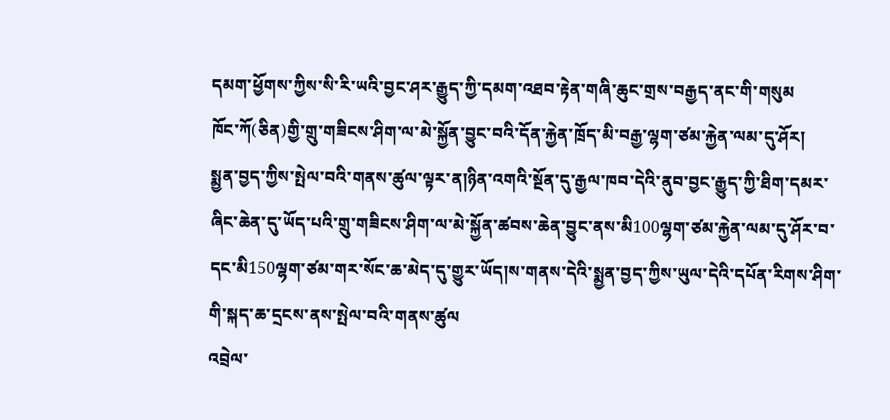དམག་ཕྱོགས་ཀྱིས་སི་རི་ཡའི་བྱང་ཤར་རྒྱུད་ཀྱི་དམག་འཐབ་རྟེན་གཞི་ཆུང་གྲས་བརྒྱད་ནང་གི་གསུམ
ཁོང་ཀོ(ཅིན)གྱི་གྲུ་གཟིངས་ཤིག་ལ་མེ་སྐྱོན་བྱུང་བའི་དོན་རྐྱེན་ཁྲོད་མི་བརྒྱ་ལྷག་ཙམ་རྐྱེན་ལམ་དུ་ཤོར།
སྨྱན་བྱད་ཀྱིས་སྤེལ་བའི་གནས་ཚུལ་ལྟར་ན།ཉིན་འགའི་སྔོན་དུ་རྒྱལ་ཁབ་དེའི་ནུབ་བྱང་རྒྱུད་ཀྱི་ཐིག་དམར་ཞིང་ཆེན་དུ་ཡོད་པའི་གྲུ་གཟིངས་ཤིག་ལ་མེ་སྐྱོན་ཚབས་ཆེན་བྱུང་ནས་མི100ལྷག་ཙམ་རྐྱེན་ལམ་དུ་ཤོར་བ་དང་མི150ལྷག་ཙམ་གར་སོང་ཆ་མེད་དུ་གྱུར་ཡོད།ས་གནས་དེའི་སྨྱན་བྱད་ཀྱིས་ཡུལ་དེའི་དཔོན་རིགས་ཤིག་གི་སྐད་ཆ་དྲངས་ནས་སྤེལ་བའི་གནས་ཚུལ
འབྲེལ་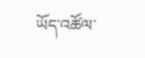ཡོད་འཚོལ་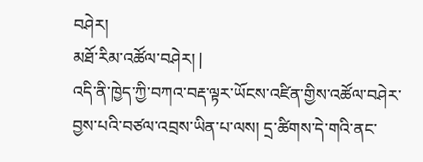བཤེར།
མཐོ་རིམ་འཚོལ་བཤེར། |
འདི་ནི་ཁྱེད་ཀྱི་བཀའ་བརྡ་ལྟར་ཡོངས་འཛིན་གྱིས་འཚོལ་བཤེར་བྱས་པའི་བཙལ་འབྲས་ཡིན་པ་ལས། དྲ་ཚིགས་དེ་གའི་ནང་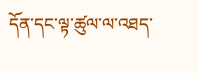དོན་དང་ལྟ་ཚུལ་ལ་འཐད་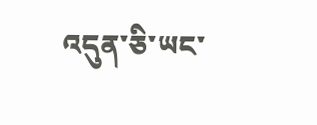འདུན་ཅི་ཡང་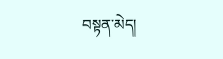བསྟན་མེད།